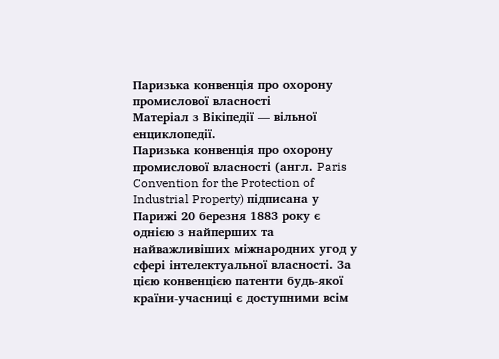Паризька конвенція про охорону промислової власності
Матеріал з Вікіпедії — вільної енциклопедії.
Паризька конвенція про охорону промислової власності (англ. Paris Convention for the Protection of Industrial Property) підписана у Парижі 20 березня 1883 року є однією з найперших та найважливіших міжнародних угод у сфері інтелектуальної власності. За цією конвенцією патенти будь-якої країни-учасниці є доступними всім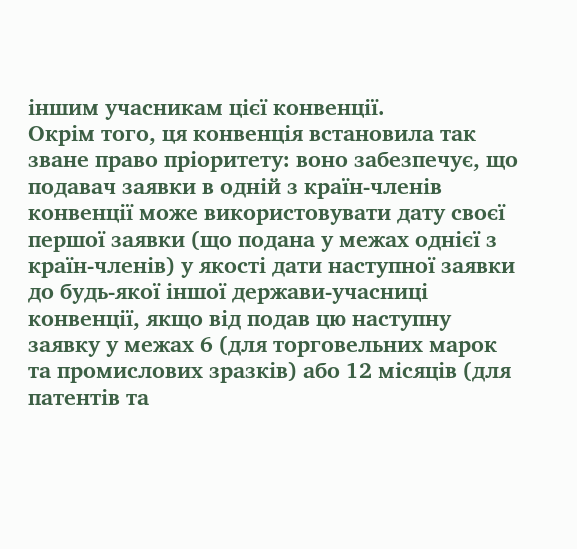іншим учасникам цієї конвенції.
Окрім того, ця конвенція встановила так зване право пріоритету: воно забезпечує, що подавач заявки в одній з країн-членів конвенції може використовувати дату своєї першої заявки (що подана у межах однієї з країн-членів) у якості дати наступної заявки до будь-якої іншої держави-учасниці конвенції, якщо від подав цю наступну заявку у межах 6 (для торговельних марок та промислових зразків) або 12 місяців (для патентів та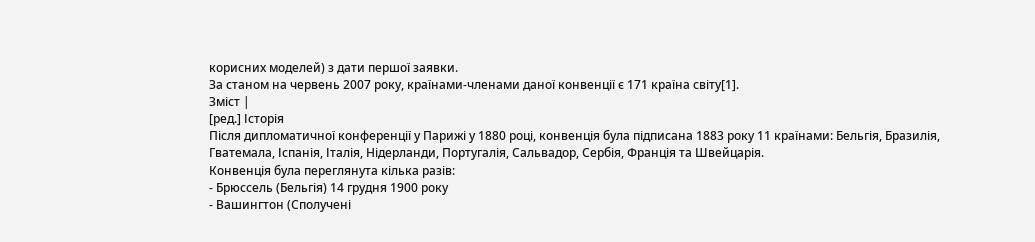корисних моделей) з дати першої заявки.
За станом на червень 2007 року, країнами-членами даної конвенції є 171 країна світу[1].
Зміст |
[ред.] Історія
Після дипломатичної конференції у Парижі у 1880 році, конвенція була підписана 1883 року 11 країнами: Бельгія, Бразилія, Гватемала, Іспанія, Італія, Нідерланди, Португалія, Сальвадор, Сербія, Франція та Швейцарія.
Конвенція була переглянута кілька разів:
- Брюссель (Бельгія) 14 грудня 1900 року
- Вашингтон (Сполучені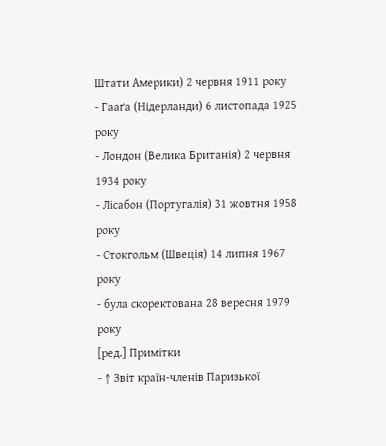Штати Америки) 2 червня 1911 року
- Гааґа (Нідерланди) 6 листопада 1925 року
- Лондон (Велика Британія) 2 червня 1934 року
- Лісабон (Португалія) 31 жовтня 1958 року
- Стокгольм (Швеція) 14 липня 1967 року
- була скоректована 28 вересня 1979 року
[ред.] Примітки
- ↑ Звіт країн-членів Паризької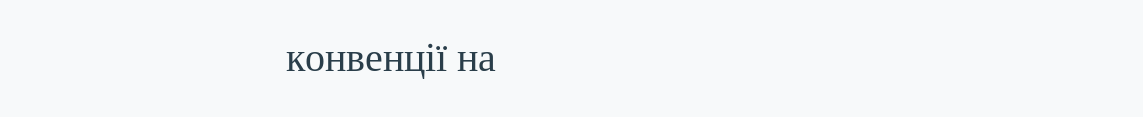конвенції на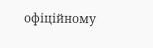офіційному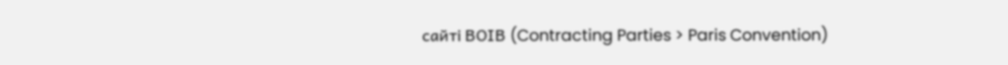сайті ВОІВ (Contracting Parties > Paris Convention)